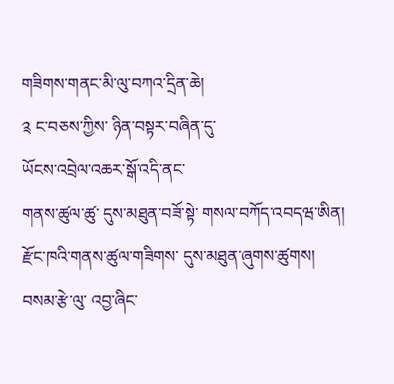གཟིགས་གནང་མི་ལུ་བཀའ་དྲིན་ཆེ།
༉ ང་བཅས་ཀྱིས་ ཉིན་བསྟར་བཞིན་དུ་
ཡོངས་འབྲེལ་འཆར་སྒོ་འདི་ནང་
གནས་ཚུལ་ཚུ་ དུས་མཐུན་བཟོ་སྟེ་ གསལ་བཀོད་འབདཝ་ཨིན།
རྫོང་ཁའི་གནས་ཚུལ་གཟིགས་ དུས་མཐུན་ཞུགས་ཚུགས།
བསམ་རྩེ་ལུ་ འབྱ་ཞིང་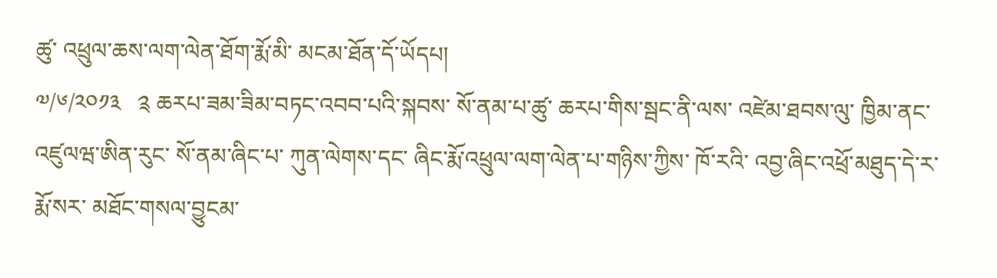ཚུ་ འཕྲུལ་ཆས་ལག་ལེན་ཐོག་རྨོ་མི་ མངམ་ཐོན་དོ་ཡོདཔ།
༧/༦/༢༠༡༣   ༉ ཆརཔ་ཟམ་ཟིམ་བཏང་འབབ་པའི་སྐབས་ སོ་ནམ་པ་ཚུ་ ཆརཔ་གིས་སྦང་ནི་ལས་ འཛེམ་ཐབས་ལུ་ ཁྱིམ་ནང་འཛུལཝ་ཨིན་རུང་ སོ་ནམ་ཞིང་པ་ ཀུན་ལེགས་དང་ ཞིང་རྨོ་འཕྲུལ་ལག་ལེན་པ་གཉིས་ཀྱིས་ ཁོ་རའི་ འབྱ་ཞིང་འཕྲོ་མཐུད་དེ་ར་རྨོ་སར་ མཐོང་གསལ་བྱུངམ་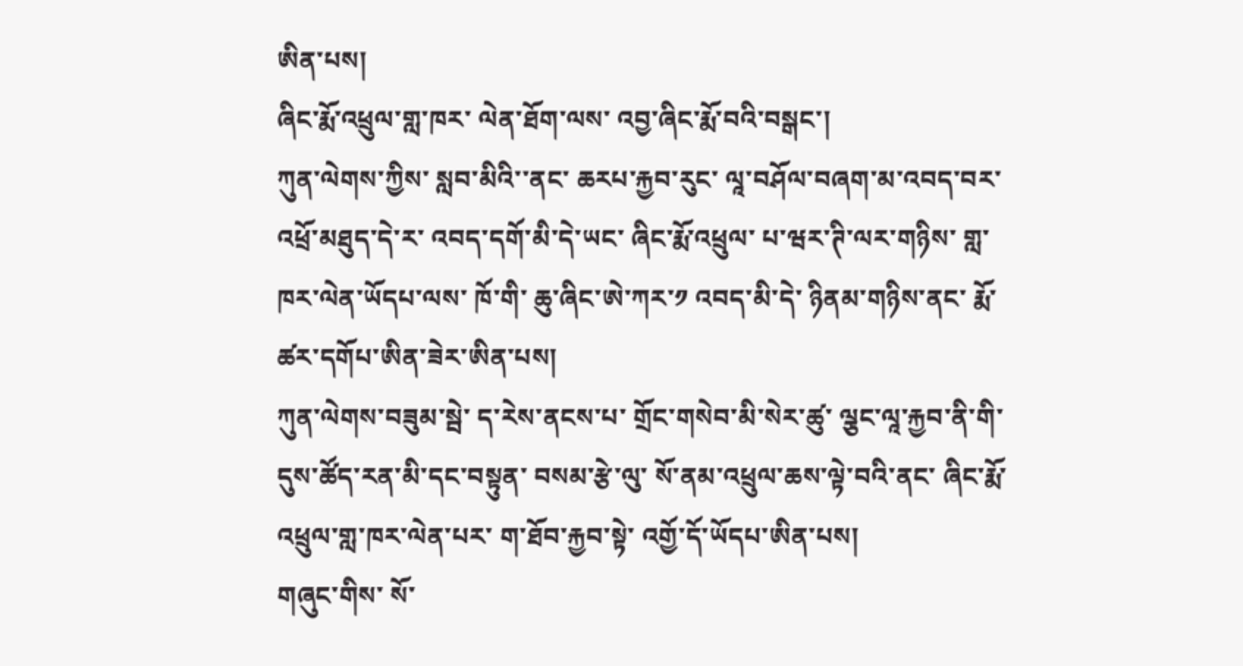ཨིན་པས།
ཞིང་རྨོ་འཕྲུལ་གླ་ཁར་ ལེན་ཐོག་ལས་ འབྱ་ཞིང་རྨོ་བའི་བསྒང་།
ཀུན་ལེགས་ཀྱིས་ སླབ་མིའི་་ནང་ ཆརཔ་རྐྱབ་རུང་ ལཱ་བཤོལ་བཞག་མ་འབད་བར་ འཕྲོ་མཐུད་དེ་ར་ འབད་དགོ་མི་དེ་ཡང་ ཞིང་རྨོ་འཕྲུལ་ པ་ཝར་ཊི་ལར་གཉིས་ གླ་ཁར་ལེན་ཡོདཔ་ལས་ ཁོ་གི་ ཆུ་ཞིང་ཨེ་ཀར་༡ འབད་མི་དེ་ ཉིནམ་གཉིས་ནང་ རྨོ་ཚར་དགོཔ་ཨིན་ཟེར་ཨིན་པས།
ཀུན་ལེགས་བཟུམ་སྦེ་ ད་རེས་ནངས་པ་ གྲོང་གསེབ་མི་སེར་ཚུ་ ལྕང་ལཱ་རྐྱབ་ནི་གི་ དུས་ཚོད་རན་མི་དང་བསྟུན་ བསམ་རྩེ་ལུ་ སོ་ནམ་འཕྲུལ་ཆས་ལྟེ་བའི་ནང་ ཞིང་རྨོ་འཕྲུལ་གླ་ཁར་ལེན་པར་ ག་ཐོབ་རྐྱབ་སྟེ་ འགྱོ་དོ་ཡོདཔ་ཨིན་པས།
གཞུང་གིས་ སོ་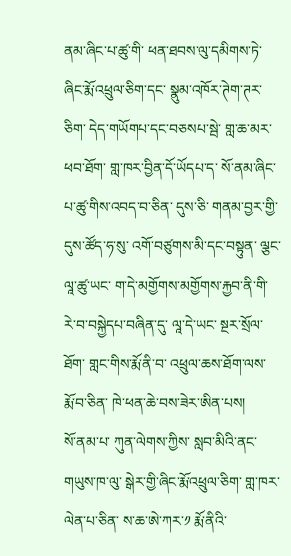ནམ་ཞིང་པ་ཚུ་གི་ ཕན་ཐབས་ལུ་དམིགས་ཏེ་ ཞིང་རྨོ་འཕྲུལ་ཅིག་དང་ སྣུམ་འཁོར་ཊེག་ཊར་ཅིག་ དེད་གཡོགཔ་དང་བཅསཔ་སྦེ་ གླ་ཆ་མར་ཕབ་ཐོག་ གླ་ཁར་བྱིན་དོ་ཡོདཔ་ད་ སོ་ནམ་ཞིང་པ་ཚུ་གིས་འབད་བ་ཅིན་ དུས་ཅི་ གནམ་བྱར་གྱི་ དུས་ཚོད་ཧ་སུ་ འགོ་བཙུགས་མི་དང་བསྟུན་ ལྕང་ལཱ་ཚུ་ཡང་ ག་དེ་མགྱོགས་མགྱོགས་རྐྱབ་ནི་གི་ རེ་བ་བསྐྱེདཔ་བཞིན་དུ་ ལཱ་དེ་ཡང་ སྔར་སྲོལ་ཐོག་ གླང་གིས་རྨོ་ནི་བ་ འཕྲུལ་ཆས་ཐོག་ལས་ རྨོ་བ་ཅིན་ ཁེ་ཕན་ཆེ་བས་ཟེར་ཨིན་པས།
སོ་ནམ་པ་ ཀུན་ལེགས་ཀྱིས་ སླབ་མིའི་ནང་ གཡུས་ཁ་ལུ་ སྒེར་གྱི་ཞིང་རྨོ་འཕྲུལ་ཅིག་ གླ་ཁར་ལེན་པ་ཅིན་ ས་ཆ་ཨེ་ཀར་༡ རྨོ་ནིའི་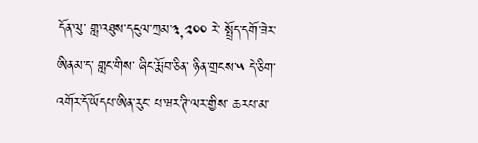དོན་ལུ་ གླ་འཐུས་དངུལ་ཀྲམ་༣,༢༠༠ རེ་ སྤྲོད་དགོ་ཟེར་ཨིནམ་ད་ གླང་གིས་ ཞིང་རྨོ་བ་ཅིན་ ཉིན་གྲངས་༥ དེ་ཅིག་ འགོར་དོ་ཡོདཔ་ཨིན་རུང་ པ་ཝར་ཊི་ལར་གྱིས་ ཆརཔ་མ་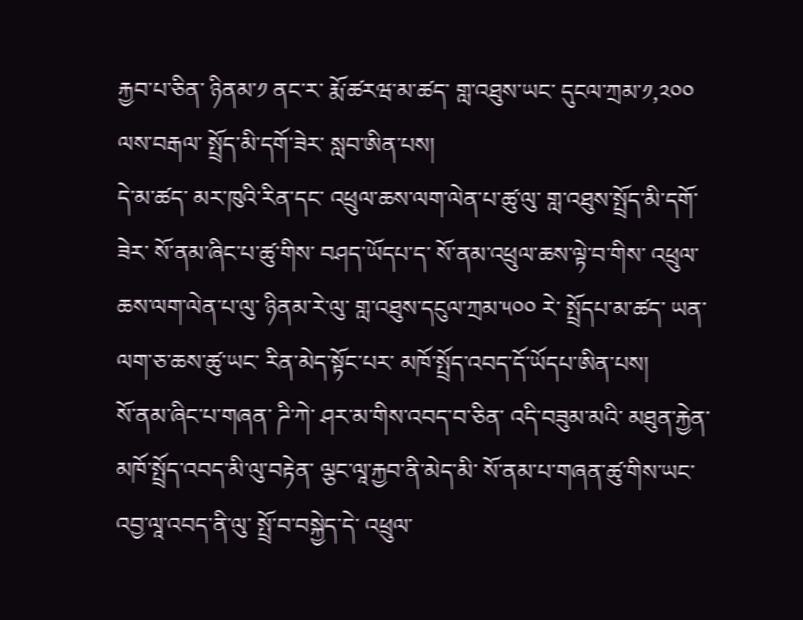རྐྱབ་པ་ཅིན་ ཉིནམ་༡ ནང་ར་ རྨོ་ཚརཝ་མ་ཚད་ གླ་འཐུས་ཡང་ དུངལ་ཀྲམ་༡,༢༠༠ ལས་བརྒལ་ སྤྲོད་མི་དགོ་ཟེར་ སླབ་ཨིན་པས།
དེ་མ་ཚད་ མར་ཁུའི་རིན་དང་ འཕྲུལ་ཆས་ལག་ལེན་པ་ཚུ་ལུ་ གླ་འཐུས་སྤྲོད་མི་དགོ་ཟེར་ སོ་ནམ་ཞིང་པ་ཚུ་གིས་ བཤད་ཡོདཔ་ད་ སོ་ནམ་འཕྲུལ་ཆས་ལྟེ་བ་གིས་ འཕྲུལ་ཆས་ལག་ལེན་པ་ལུ་ ཉིནམ་རེ་ལུ་ གླ་འཐུས་དངུལ་ཀྲམ་༥༠༠ རེ་ སྤྲོདཔ་མ་ཚད་ ཡན་ལག་ཅ་ཆས་ཚུ་ཡང་ རིན་མེད་སྟོང་པར་ མཁོ་སྤྲོད་འབད་དོ་ཡོདཔ་ཨིན་པས།
སོ་ནམ་ཞིང་པ་གཞན་ ཌི་ཀེ་ ཤར་མ་གིས་འབད་བ་ཅིན་ འདི་བཟུམ་མའི་ མཐུན་རྐྱེན་མཁོ་སྤྲོད་འབད་མི་ལུ་བརྟེན་ ལྕང་ལཱ་རྐྱབ་ནི་མེད་མི་ སོ་ནམ་པ་གཞན་ཚུ་གིས་ཡང་ འབྱ་ལཱ་འབད་ནི་ལུ་ སྤྲོ་བ་བསྐྱེད་དེ་ འཕྲུལ་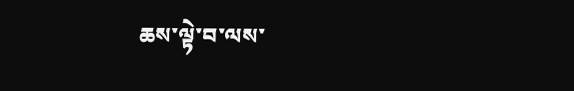ཆས་ལྟེ་བ་ལས་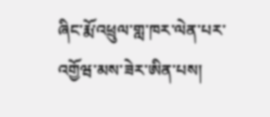ཞིང་རྨོ་འཕྲུལ་གླ་ཁར་ལེན་པར་ འགྱོཝ་མས་ཟེར་ཨིན་པས།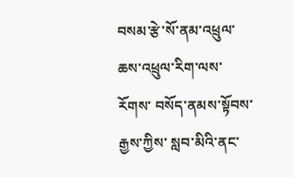བསམ་རྩེ་སོ་ནམ་འཕྲུལ་ཆས་འཕྲུལ་རིག་ལས་རོགས་ བསོད་ནམས་སྟོབས་རྒྱས་ཀྱིས་ སླབ་མིའི་ནང་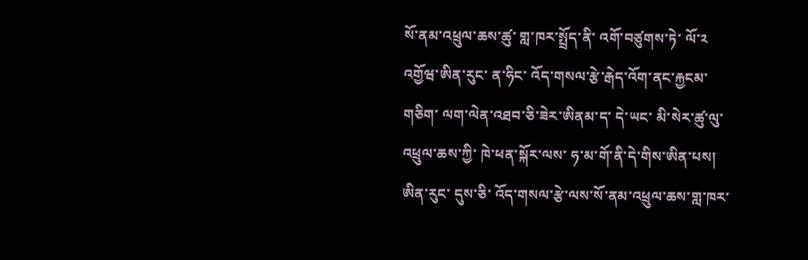སོ་ནམ་འཕྲུལ་ཆས་ཚུ་ གླ་ཁར་སྤྲོད་ནི་ འགོ་བཙུགས་ཏེ་ ལོ་༢ འགྱོཝ་ཨིན་རུང་ ན་ཧིང་ འོད་གསལ་རྩེ་རྒེད་འོག་ནང་རྐྱངམ་གཅིག་ ལག་ལེན་འཐབ་ཅི་ཟེར་ཨིནམ་ད་ དེ་ཡང་ མི་སེར་ཚུ་ལུ་ འཕྲུལ་ཆས་ཀྱི་ ཁེ་ཕན་སྐོར་ལས་ ཧ་མ་གོ་ནི་དེ་གིས་ཨིན་པས།
ཨིན་རུང་ དུས་ཅི་ འོད་གསལ་རྩེ་ལས་སོ་ནམ་འཕྲུལ་ཆས་གླ་ཁར་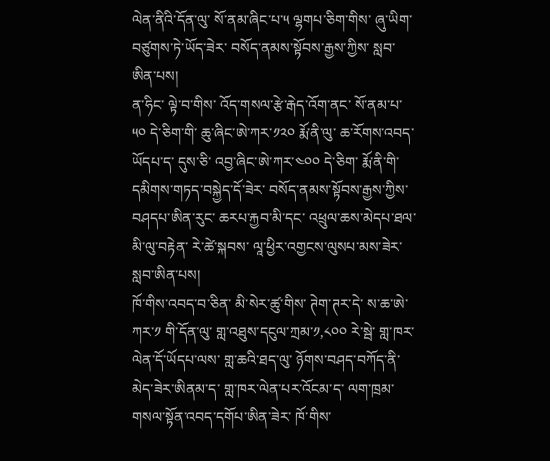ལེན་ནིའི་དོན་ལུ་ སོ་ནམ་ཞིང་པ་༥ ལྷགཔ་ཅིག་གིས་ ཞུ་ཡིག་བཙུགས་ཏེ་ཡོད་ཟེར་ བསོད་ནམས་སྟོབས་རྒྱས་ཀྱིས་ སླབ་ཨིན་པས།
ན་ཧིང་ ལྟེ་བ་གིས་ འོད་གསལ་རྩེ་རྒེད་འོག་ནང་ སོ་ནམ་པ་༥༠ དེ་ཅིག་གི་ ཆུ་ཞིང་ཨེ་ཀར་༡༢༠ རྨོ་ནི་ལུ་ ཆ་རོགས་འབད་ཡོདཔ་ད་ དུས་ཅི་ འབྱ་ཞིང་ཨེ་ཀར་༤༠༠ དེ་ཅིག་ རྨོ་ནི་གི་ དམིགས་གཏད་བསྐྱེད་དོ་ཟེར་ བསོད་ནམས་སྟོབས་རྒྱས་ཀྱིས་ བཤདཔ་ཨིན་རུང་ ཆརཔ་རྐྱབ་མི་དང་ འཕྲུལ་ཆས་མེདཔ་ཐལ་མི་ལུ་བརྟེན་ རེ་ཚེ་སྐབས་ ལཱ་ཕྱིར་འགྱངས་ལུསཔ་མས་ཟེར་ སླབ་ཨིན་པས།
ཁོ་གིས་འབད་བ་ཅིན་ མི་སེར་ཚུ་གིས་ ཊེག་ཊར་དེ་ ས་ཆ་ཨེ་ཀར་༡ གི་དོན་ལུ་ གླ་འཐུས་དངུལ་ཀྲམ་༡,༨༠༠ རེ་སྦེ་ གླ་ཁར་ལེན་དོ་ཡོདཔ་ལས་ གླ་ཆའི་ཐད་ལུ་ ཉོགས་བཤད་བཀོད་ནི་མེད་ཟེར་ཨིནམ་ད་ གླ་ཁར་ལེན་པར་འོངམ་ད་ ལག་ཁྲམ་གསལ་སྟོན་འབད་དགོཔ་ཨིན་ཟེར་ ཁོ་གིས་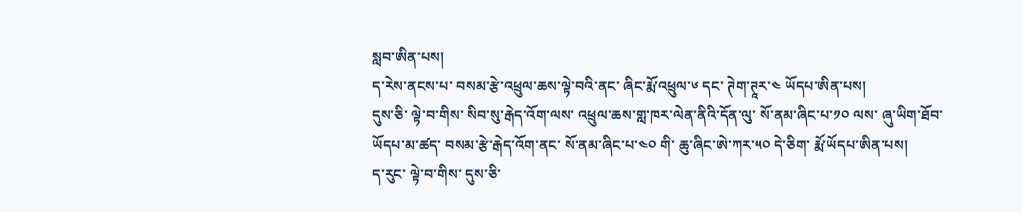སླབ་ཨིན་པས།
ད་རེས་ནངས་པ་ བསམ་རྩེ་འཕྲུལ་ཆས་ལྟེ་བའི་ནང་ ཞིང་རྨོ་འཕྲུལ་༦ དང་ ཊེག་ཊཱར་༤ ཡོདཔ་ཨིན་པས།
དུས་ཅི་ ལྟེ་བ་གིས་ སིབ་སུ་རྒེད་འོག་ལས་ འཕྲུལ་ཆས་གླ་ཁར་ལེན་ནིའི་དོན་ལུ་ སོ་ནམ་ཞིང་པ་༡༠ ལས་ ཞུ་ཡིག་ཐོབ་ཡོདཔ་མ་ཚད་ བསམ་རྩེ་རྒེད་འོག་ནང་ སོ་ནམ་ཞིང་པ་༤༠ གི་ ཆུ་ཞིང་ཨེ་ཀར་༥༠ དེ་ཅིག་ རྨོ་ཡོདཔ་ཨིན་པས།
ད་རུང་ ལྟེ་བ་གིས་ དུས་ཅི་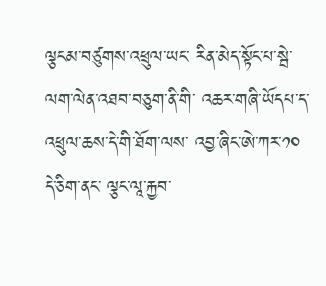ལྕངམ་བཙུགས་འཕྲུལ་ཡང་ རིན་མེད་སྟོང་པ་སྦེ་ ལག་ལེན་འཐབ་བཅུག་ནི་གི་ འཆར་གཞི་ཡོདཔ་ད་ འཕྲུལ་ཆས་དེ་གི་ཐོག་ལས་ འབྱ་ཞིང་ཨེ་ཀར་༡༠ དེ་ཅིག་ནང་ ལྕང་ལཱ་རྐྱབ་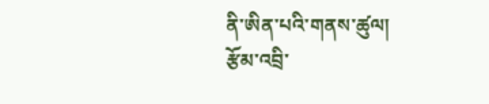ནི་ཨིན་པའི་གནས་ཚུལ།
རྩོམ་འབྲི་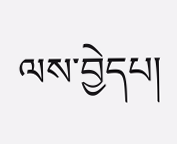ལས་བྱེདཔ།